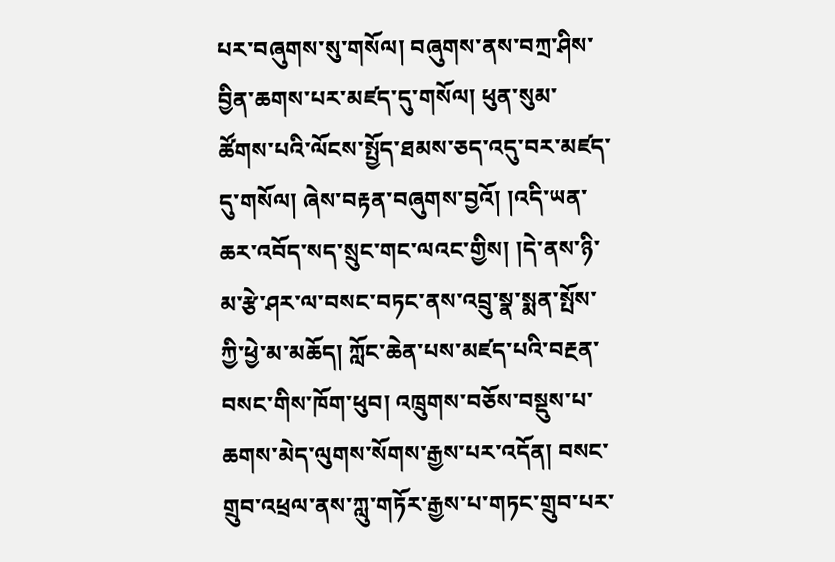པར་བཞུགས་སུ་གསོལ། བཞུགས་ནས་བཀྲ་ཤིས་བྱིན་ཆགས་པར་མཛད་དུ་གསོལ། ཕུན་སུམ་ཚོགས་པའི་ལོངས་སྤྱོད་ཐམས་ཅད་འདུ་བར་མཛད་དུ་གསོལ། ཞེས་བརྟན་བཞུགས་བྱའོ། །འདི་ཡན་ཆར་འབོད་སད་སྲུང་གང་ལའང་གྱིས། །དེ་ནས་ཉི་མ་རྩེ་ཤར་ལ་བསང་བཏང་ནས་འབྲུ་སྣ་སྨན་སྤོས་ཀྱི་ཕྱེ་མ་མཆོད། ཀློང་ཆེན་པས་མཛད་པའི་བརྔན་བསང་གིས་ཁོག་ཕུབ། འཁྲུགས་བཅོས་བསྡུས་པ་ཆགས་མེད་ལུགས་སོགས་རྒྱས་པར་འདོན། བསང་གྲུབ་འཕྲལ་ནས་ཀླུ་གཏོར་རྒྱས་པ་གཏང་གྲུབ་པར་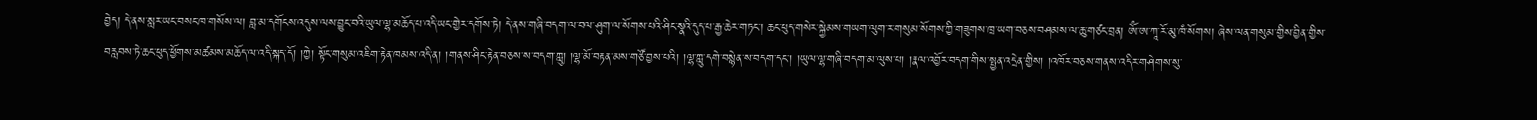བྱེད། དེ་ནས་སླར་ཡང་བསང་ཁ་གསོས་ལ། བླ་མ་དགོངས་འདུས་ལས་བྱུང་བའི་ཡུལ་ལྷ་མཆོད་པ་འདི་ཡང་གྱེར་དགོས་ཏེ། དེ་ནས་གཞི་བདག་ལ་བལ་ཤུག་ལ་སོགས་པའི་ཤིང་སྣའི་དུད་པ་རྒྱ་ཆེར་གཏང་། ཆང་ཕུད་གསེར་སྐྱེམས་གཡག་ལུག་ར་གསུམ་སོགས་ཀྱི་གཟུགས་ཁྲ་ཡག་བཅས་བཤམས་ལ་ཆུ་གཙང་བྲན། ཨོཾ་ཨ་ཀཱ་རོ་མུ་ཁཾ་སོགས། ཞེས་ལན་གསུམ་གྱིས་བྱིན་གྱིས་བརླབས་ཏེ་ཆང་ཕུད་ཕྱོགས་མཚམས་མཆོད་ལ་འདི་སྐད་དོ། །ཀྱེ། སྟོང་གསུམ་འཇིག་རྟེན་ཁམས་འདི་ན། །གནས་ཤིང་རྟེན་བཅས་ས་བདག་ཀླུ། །ལྷ་མོ་བརྟན་མས་གཙོ་བྱས་པའི། །ལྷ་ཀླུ་དགེ་བསྙེན་ས་བདག་དང་། །ཡུལ་ལྷ་གཞི་བདག་མ་ལུས་པ། །རྣལ་འབྱོར་བདག་གིས་སྤྱན་འདྲེན་གྱིས། །འཁོར་བཅས་གནས་འདིར་གཤེགས་སུ་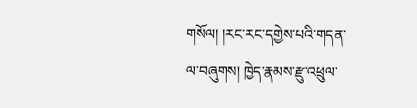གསོལ། །རང་རང་དགྱེས་པའི་གདན་ལ་བཞུགས། ཁྱེད་རྣམས་རྫུ་འཕྲུལ་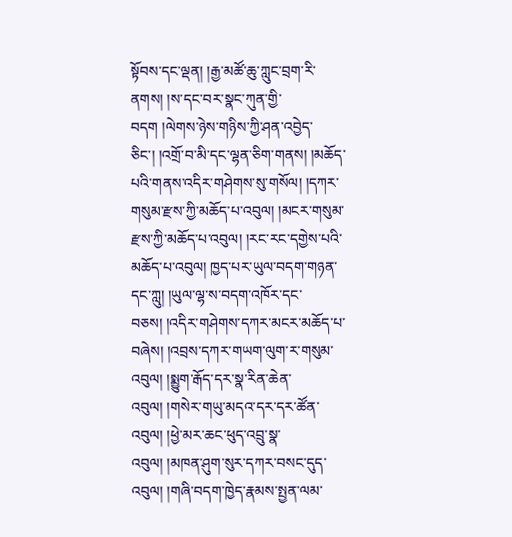སྟོབས་དང་ལྡན། །རྒྱ་མཚོ་ཆུ་ཀླུང་བྲག་རི་ནགས། །ས་དང་བར་སྣང་ཀུན་གྱི་བདག །ལེགས་ཉེས་གཉིས་ཀྱི་ཤན་འབྱེད་ཅིང་། །འགྲོ་བ་མི་དང་ལྷན་ཅིག་གནས། །མཆོད་པའི་གནས་འདིར་གཤེགས་སུ་གསོལ། །དཀར་གསུམ་རྫས་ཀྱི་མཆོད་པ་འབུལ། །མངར་གསུམ་རྫས་ཀྱི་མཆོད་པ་འབུལ། །རང་རང་དགྱེས་པའི་མཆོད་པ་འབུལ། ཁྱད་པར་ཡུལ་བདག་གཉན་དང་ཀླུ། །ཡུལ་ལྷ་ས་བདག་འཁོར་དང་བཅས། །འདིར་གཤེགས་དཀར་མངར་མཆོད་པ་བཞེས། །འབྲས་དཀར་གཡག་ལུག་ར་གསུམ་འབུལ། །སྨྱུག་རྒོད་དར་སྣ་རིན་ཆེན་འབུལ། །གསེར་གཡུ་མདའ་དར་དར་ཚོན་འབུལ། །ཕྱེ་མར་ཆང་ཕུད་འབྲུ་སྣ་འབུལ། །མཁན་ཤུག་སུར་དཀར་བསང་དུད་འབུལ། །གཞི་བདག་ཁྱེད་རྣམས་སྤྱན་ལམ་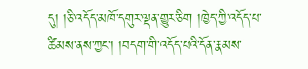དུ། །ཅི་འདོད་མཁོ་དགུར་ལྡན་གྱུར་ཅིག །ཁྱེད་ཀྱི་འདོད་པ་ཚིམས་ནས་ཀྱང་། །བདག་གི་འདོད་པའི་དོན་རྣམས་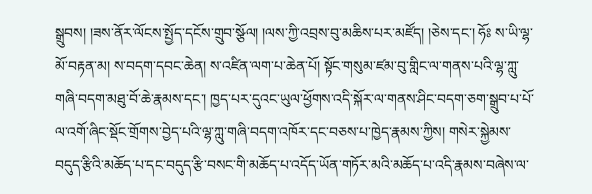སྒྲུབས། །ཟས་ནོར་ལོངས་སྤྱོད་དངོས་གྲུབ་སྩོལ། །ལས་ཀྱི་འབྲས་བུ་མཆིས་པར་མཛོད། །ཅེས་དང་། ཧོཿ ས་ཡི་ལྷ་མོ་བརྟན་མ། ས་བདག་དབང་ཆེན། ས་འཛིན་ལག་པ་ཆེན་པོ། སྟོང་གསུམ་ཛམ་བུ་གླིང་ལ་གནས་པའི་ལྷ་ཀླུ་གཞི་བདག་མཐུ་བོ་ཆེ་རྣམས་དང་། ཁྱད་པར་དུའང་ཡུལ་ཕྱོགས་འདི་སྐོར་ལ་གནས་ཤིང་བདག་ཅག་སྒྲུབ་པ་པོ་ལ་འགོ་ཞིང་སྡོང་གྲོགས་བྱེད་པའི་ལྷ་ཀླུ་གཞི་བདག་འཁོར་དང་བཅས་པ་ཁྱེད་རྣམས་ཀྱིས། གསེར་སྐྱེམས་བདུད་རྩིའི་མཆོད་པ་དང་བདུད་རྩི་བསང་གི་མཆོད་པ་འདོད་ཡོན་གཏོར་མའི་མཆོད་པ་འདི་རྣམས་བཞེས་ལ་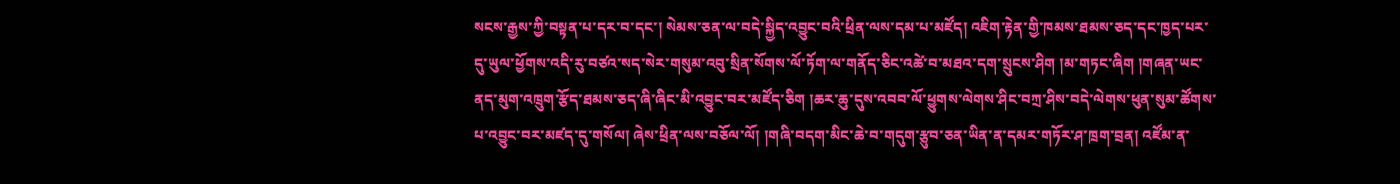སངས་རྒྱས་ཀྱི་བསྟན་པ་དར་བ་དང་། སེམས་ཅན་ལ་བདེ་སྐྱིད་འབྱུང་བའི་ཕྲིན་ལས་དམ་པ་མཛོད། འཇིག་རྟེན་གྱི་ཁམས་ཐམས་ཅད་དང་ཁྱད་པར་དུ་ཡུལ་ཕྱོགས་འདི་རུ་བཙའ་སད་སེར་གསུམ་འབུ་སྲིན་སོགས་ལོ་ཏོག་ལ་གནོད་ཅིང་འཚེ་བ་མཐའ་དག་སྲུངས་ཤིག །མ་གཏང་ཞིག །གཞན་ཡང་ནད་མུག་འཁྲུག་རྩོད་ཐམས་ཅད་ཞི་ཞིང་མི་འབྱུང་བར་མཛོད་ཅིག །ཆར་ཆུ་དུས་འབབ་ལོ་ཕྱུགས་ལེགས་ཤིང་བཀྲ་ཤིས་བདེ་ལེགས་ཕུན་སུམ་ཚོགས་པ་འབྱུང་བར་མཛད་དུ་གསོལ། ཞེས་ཕྲིན་ལས་བཅོལ་ལོ། །གཞི་བདག་མིང་ཆེ་བ་གདུག་རྩུབ་ཅན་ཡིན་ན་དམར་གཏོར་ཤ་ཁྲག་བྲན། འཛོམ་ན་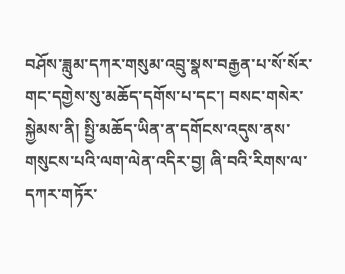བཤོས་ཟླུམ་དཀར་གསུམ་འབྲུ་སྣས་བརྒྱན་པ་སོ་སོར་གང་དགྱེས་སུ་མཆོད་དགོས་པ་དང་། བསང་གསེར་སྐྱེམས་ནི། སྤྱི་མཆོད་ཡིན་ན་དགོངས་འདུས་ནས་གསུངས་པའི་ལག་ལེན་འདིར་བྱ། ཞི་བའི་རིགས་ལ་དཀར་གཏོར་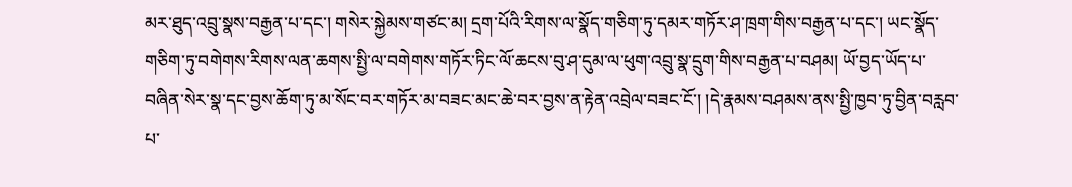མར་ཐུད་འབྲུ་སྣས་བརྒྱན་པ་དང་། གསེར་སྐྱེམས་གཙང་མ། དྲག་པོའི་རིགས་ལ་སྣོད་གཅིག་ཏུ་དམར་གཏོར་ཤ་ཁྲག་གིས་བརྒྱན་པ་དང་། ཡང་སྣོད་གཅིག་ཏུ་བགེགས་རིགས་ལན་ཆགས་སྤྱི་ལ་བགེགས་གཏོར་ཏིང་ལོ་ཆངས་བུ་ཤ་དུམ་ལ་ཕུག་འབྲུ་སྣ་དྲུག་གིས་བརྒྱན་པ་བཤམ། ཡོ་བྱད་ཡོད་པ་བཞིན་སེར་སྣ་དང་བྱས་ཆོག་ཏུ་མ་སོང་བར་གཏོར་མ་བཟང་མང་ཆེ་བར་བྱས་ན་རྟེན་འབྲེལ་བཟང་ངོ་། །དེ་རྣམས་བཤམས་ནས་སྤྱི་ཁྱབ་ཏུ་བྱིན་བརླབ་པ་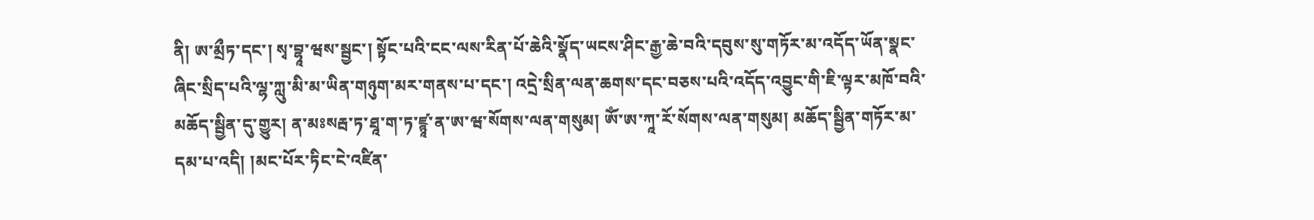ནི། ཨ་མྲྀཏ་དང་། སྭ་བྷཱ་ཝས་སྦྱང་། སྟོང་པའི་ངང་ལས་རིན་པོ་ཆེའི་སྣོད་ཡངས་ཤིང་རྒྱ་ཆེ་བའི་དབུས་སུ་གཏོར་མ་འདོད་ཡོན་སྣང་ཞིང་སྲིད་པའི་ལྷ་ཀླུ་མི་མ་ཡིན་གཉུག་མར་གནས་པ་དང་། འདྲེ་སྲིན་ལན་ཆགས་དང་བཅས་པའི་འདོད་འབྱུང་གི་ཇི་ལྟར་མཁོ་བའི་མཆོད་སྦྱིན་དུ་གྱུར། ན་མཿསརྦ་ཏ་ཐཱ་ག་ཏ་ཛྙཱ་ན་ཨ་ཝ་སོགས་ལན་གསུམ། ཨོཾ་ཨ་ཀཱ་རོ་སོགས་ལན་གསུམ། མཆོད་སྦྱིན་གཏོར་མ་དམ་པ་འདི། །མང་པོར་ཏིང་ངེ་འཛིན་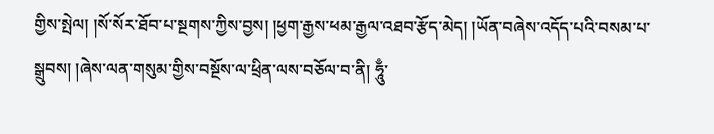གྱིས་སྤེལ། །སོ་སོར་ཐོབ་པ་སྔགས་ཀྱིས་བྱས། །ཕྱག་རྒྱས་ཕམ་རྒྱལ་འཐབ་རྩོད་མེད། །ཡོན་བཞེས་འདོད་པའི་བསམ་པ་སྒྲུབས། །ཞེས་ལན་གསུམ་གྱིས་བསྔོས་ལ་ཕྲིན་ལས་བཅོལ་བ་ནི། ཧཱུྃ་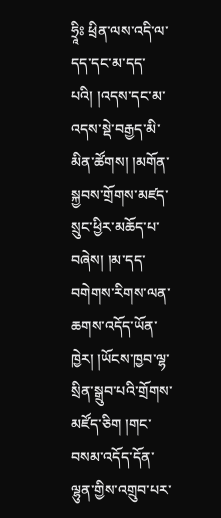ཧྲཱིཿ ཕྲིན་ལས་འདི་ལ་དད་དང་མ་དད་པའི། །འདས་དང་མ་འདས་སྡེ་བརྒྱད་མི་མིན་ཚོགས། །མགོན་སྐྱབས་གྲོགས་མཛད་སྲུང་ཕྱིར་མཆོད་པ་བཞེས། །མ་དད་བགེགས་རིགས་ལན་ཆགས་འདོད་ཡོན་ཁྱེར། །ཡོངས་ཁྱབ་ལྷ་སྲིན་སྒྲུབ་པའི་གྲོགས་མཛོད་ཅིག །གང་བསམ་འདོད་དོན་ལྷུན་གྱིས་འགྲུབ་པར་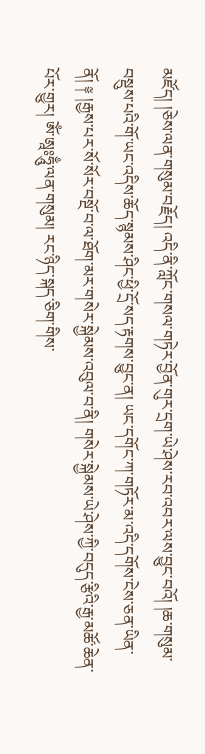མཛོད། །ཅེས་ལན་གསུམ་བརྗོད། འདི་ནི་ཀློང་གསལ་གཏེར་བྱོན་གུར་དྲག་ཡེ་ཤེས་རབ་འབར་ལས་བྱུང་བའོ། །ཆ་གསུམ་བསྡུས་པའི་གོ་ཡང་འདིས་ཆོད་སྙམས་ཤིང་ཕྱི་དྲོ་སད་རྟགས་བྱུང་ན། ཡང་དགོང་ཀ་གཏོར་མ་འདི་དགོས་ངེས་ཅན་ཡིན་ནོ། ༈ །རྒྱས་པར་སོ་སོར་བསྔོ་བ་ལ་ཐོག་མར་གསེར་སྐྱེམས་འབུལ་བ་ནི། གསེར་སྐྱེམས་ཡེ་ཤེས་ཀྱི་བདུད་རྩིའི་རྒྱ་མཚོ་ཆེན་པོར་གྱུར། ཨོཾ་ཨཱཿཧཱུྃ་ལན་གསུམ། རང་ཉིད་སྐད་ཅིག་གིས་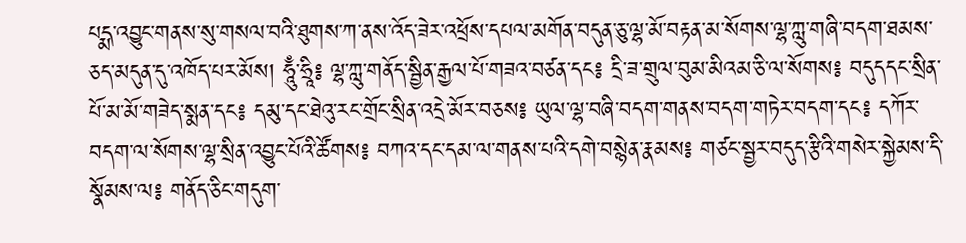པདྨ་འབྱུང་གནས་སུ་གསལ་བའི་ཐུགས་ཀ་ནས་འོད་ཟེར་འཕྲོས་དཔལ་མགོན་བདུན་ཅུ་ལྷ་མོ་བརྟན་མ་སོགས་ལྷ་ཀླུ་གཞི་བདག་ཐམས་ཅད་མདུན་དུ་འཁོད་པར་མོས། ཧཱུྃ་ཧྲཱི༔ ལྷ་ཀླུ་གནོད་སྦྱིན་རྒྱལ་པོ་གཟའ་བཙན་དང༔ དྲི་ཟ་གྲུལ་བུམ་མིའམ་ཅི་ལ་སོགས༔ བདུདདང་སྲིན་པོ་མ་མོ་གཟེད་སྨན་དང༔ དམུ་དང་ཐེའུ་རང་གྲོང་སྲིན་འདྲེ་མོར་བཅས༔ ཡུལ་ལྷ་བཞི་བདག་གནས་བདག་གཏེར་བདག་དང༔ དཀོར་བདག་ལ་སོགས་ལྷ་སྲིན་འབྱུང་པོའི་ཚོགས༔ བཀའ་དང་དམ་ལ་གནས་པའི་དགེ་བསྙེན་རྣམས༔ གཙང་སྦྱར་བདུད་རྩིའི་གསེར་སྐྱེམས་དི་སྣོམས་ལ༔ གནོད་ཅིང་གདུག་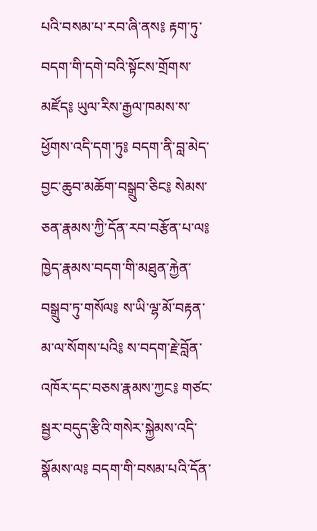པའི་བསམ་པ་རབ་ཞི་ནས༔ རྟག་ཏུ་བདག་གི་དགེ་བའི་སྟོངས་གྲོགས་མཛོད༔ ཡུལ་རིས་རྒྱལ་ཁམས་ས་ཕྱོགས་འདི་དག་ཏུ༔ བདག་ནི་བླ་མེད་བྱང་ཆུབ་མཆོག་བསྒྲུབ་ཅིང༔ སེམས་ཅན་རྣམས་ཀྱི་དོན་རབ་བརྩོན་པ་ལ༔ ཁྱེད་རྣམས་བདག་གི་མཐུན་རྐྱེན་བསྒྲུབ་ཏུ་གསོལ༔ ས་ཡི་ལྷ་མོ་བརྟན་མ་ལ་སོགས་པའི༔ ས་བདག་རྗེ་བློན་འཁོར་དང་བཅས་རྣམས་ཀྱང༔ གཙང་སྦྱར་བདུད་རྩིའི་གསེར་སྐྱེམས་འདི་སྣོམས་ལ༔ བདག་གི་བསམ་པའི་དོན་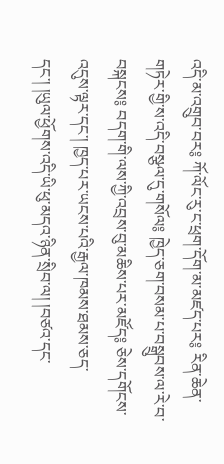འདི་མ་འགྲུབ་བར༔ ཀོ་ལོང་རུ་ང་ཕྲག་དོག་མ་མཛད་པར༔ རིན་ཆེན་གཏེར་གྱི་ས་འདི་བསྩལ་དུ་གསོལ༔ ཁྱེད་ཅག་བསམ་པ་བསྒྲུབས་ལ་རེ་བ་བསྐངས༔ བདག་གི་ལས་ཀྱི་འབྲས་བུ་མཆིས་པར་མཛོད༔ ཅེས་དགོངས་འདུས་ལྟར་དང་། ཁྱད་པར་ཡངས་པའི་རྒྱལ་ཁམས་ཐམས་ཅད་དང་། །ཡུལ་ཕྱོགས་འདི་ཡི་ཕུ་མདའ་ཉིན་སྲིབ་ལ། །བཙའ་དང་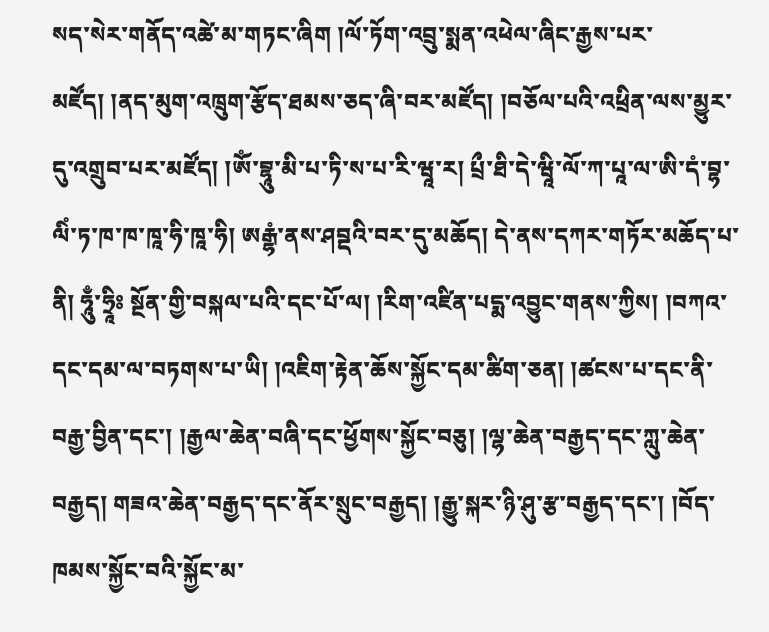སད་སེར་གནོད་འཚེ་མ་གཏང་ཞིག །ལོ་ཏོག་འབྲུ་སྨན་འཕེལ་ཞིང་རྒྱས་པར་མཛོད། །ནད་མུག་འཁྲུག་རྩོད་ཐམས་ཅད་ཞི་བར་མཛོད། །བཅོལ་པའི་འཕྲིན་ལས་མྱུར་དུ་འགྲུབ་པར་མཛོད། །ཨོཾ་བྷཱུ་མི་པ་ཏི་ས་པ་རི་ཝཱ་ར། པྲྀ་ཐི་དེ་ཝཱི་ལོ་ཀ་པཱ་ལ་ཨི་དཾ་བྷ་ལིཾ་ཏ་ཁ་ཁ་ཁཱ་ཧི་ཁཱ་ཧི། ཨརྒྷཾ་ནས་ཤབྡའི་བར་དུ་མཆོད། དེ་ནས་དཀར་གཏོར་མཆོད་པ་ནི། ཧཱུྃ་ཧྲཱིཿ སྔོན་གྱི་བསྐལ་པའི་དང་པོ་ལ། །རིག་འཛིན་པདྨ་འབྱུང་གནས་ཀྱིས། །བཀའ་དང་དམ་ལ་བཏགས་པ་ཡི། །འཇིག་རྟེན་ཆོས་སྐྱོང་དམ་ཚིག་ཅན། །ཚངས་པ་དང་ནི་བརྒྱ་བྱིན་དང་། །རྒྱལ་ཆེན་བཞི་དང་ཕྱོགས་སྐྱོང་བཅུ། །ལྷ་ཆེན་བརྒྱད་དང་ཀླུ་ཆེན་བརྒྱད། གཟའ་ཆེན་བརྒྱད་དང་ནོར་སྲུང་བརྒྱད། །རྒྱུ་སྐར་ཉི་ཤུ་རྩ་བརྒྱད་དང་། །བོད་ཁམས་སྐྱོང་བའི་སྐྱོང་མ་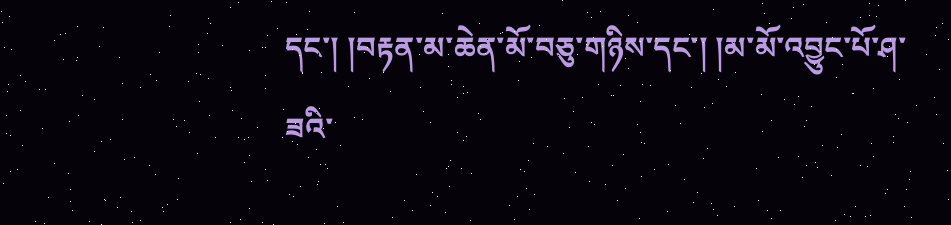དང་། །བརྟན་མ་ཆེན་མོ་བཅུ་གཉིས་དང་། །མ་མོ་འབྱུང་པོ་ཤ་ཟའི་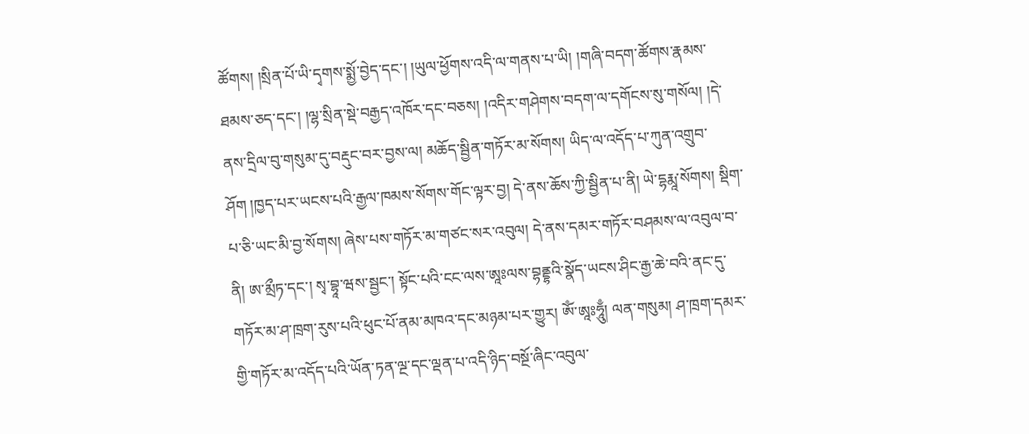ཚོགས། །སྲིན་པོ་ཡི་དྭགས་སྨྱོ་བྱེད་དང་། །ཡུལ་ཕྱོགས་འདི་ལ་གནས་པ་ཡི། །གཞི་བདག་ཚོགས་རྣམས་ཐམས་ཅད་དང་། །ལྷ་སྲིན་སྡེ་བརྒྱད་འཁོར་དང་བཅས། །འདིར་གཤེགས་བདག་ལ་དགོངས་སུ་གསོལ། །དེ་ནས་དྲིལ་བུ་གསུམ་དུ་བརྡུང་བར་བྱས་ལ། མཆོད་སྦྱིན་གཏོར་མ་སོགས། ཡིད་ལ་འདོད་པ་ཀུན་འགྲུབ་ཤོག །ཁྱད་པར་ཡངས་པའི་རྒྱལ་ཁམས་སོགས་གོང་ལྟར་བྱ། དེ་ནས་ཆོས་ཀྱི་སྦྱིན་པ་ནི། ཡེ་དྷརྨཱ་སོགས། སྡིག་པ་ཅི་ཡང་མི་བྱ་སོགས། ཞེས་པས་གཏོར་མ་གཙང་སར་འབུལ། དེ་ནས་དམར་གཏོར་བཤམས་ལ་འབུལ་བ་ནི། ཨ་མྲྀཏ་དང་། སྭ་བྷཱ་ཝས་སྦྱང་། སྟོང་པའི་ངང་ལས་ཨཱཿལས་བྷནྡྷའི་སྣོད་ཡངས་ཤིང་རྒྱ་ཆེ་བའི་ནང་དུ་གཏོར་མ་ཤ་ཁྲག་རུས་པའི་ཕུང་པོ་ནམ་མཁའ་དང་མཉམ་པར་གྱུར། ཨོཾ་ཨཱཿཧཱུྃ། ལན་གསུམ། ཤ་ཁྲག་དམར་གྱི་གཏོར་མ་འདོད་པའི་ཡོན་ཏན་ལྔ་དང་ལྡན་པ་འདི་ཉིད་བསྔོ་ཞིང་འབུལ་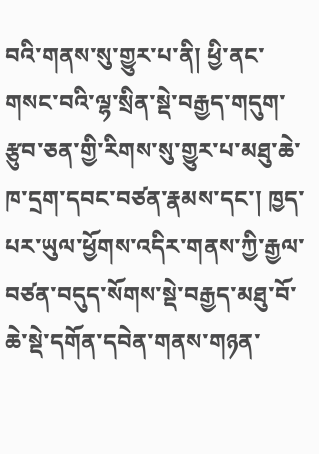བའི་གནས་སུ་གྱུར་པ་ནི། ཕྱི་ནང་གསང་བའི་ལྷ་སྲིན་སྡེ་བརྒྱད་གདུག་རྩུབ་ཅན་གྱི་རིགས་སུ་གྱུར་པ་མཐུ་ཆེ་ཁ་དྲག་དབང་བཙན་རྣམས་དང་། ཁྱད་པར་ཡུལ་ཕྱོགས་འདིར་གནས་ཀྱི་རྒྱལ་བཙན་བདུད་སོགས་སྡེ་བརྒྱད་མཐུ་བོ་ཆེ་སྡེ་དགོན་དབེན་གནས་གཉན་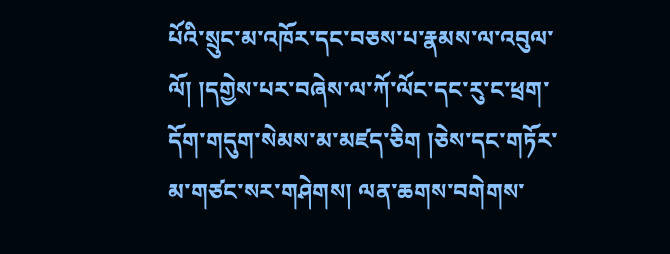པོའི་སྲུང་མ་འཁོར་དང་བཅས་པ་རྣམས་ལ་འབུལ་ལོ། །དགྱེས་པར་བཞེས་ལ་ཀོ་ལོང་དང་རུ་ང་ཕྲག་དོག་གདུག་སེམས་མ་མཛད་ཅིག །ཅེས་དང་གཏོར་མ་གཙང་སར་གཤེགས། ལན་ཆགས་བགེགས་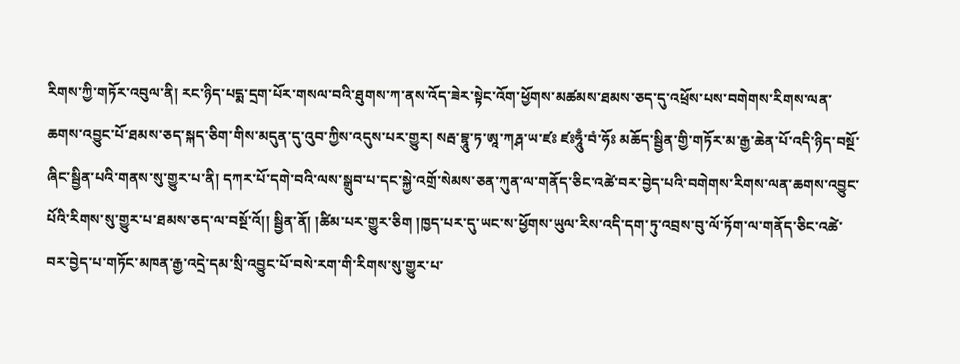རིགས་ཀྱི་གཏོར་འབུལ་ནི། རང་ཉིད་པདྨ་དྲག་པོར་གསལ་བའི་ཐུགས་ཀ་ནས་འོད་ཟེར་སྟེང་འོག་ཕྱོགས་མཚམས་ཐམས་ཅད་དུ་འཕྲོས་པས་བགེགས་རིགས་ལན་ཆགས་འབྱུང་པོ་ཐམས་ཅད་སྐད་ཅིག་གིས་མདུན་དུ་འུབ་ཀྱིས་འདུས་པར་གྱུར། སརྦ་བྷཱུ་ཏ་ཨཱ་ཀརྴ་ཡ་ཛཿ ཛཿཧཱུྃ་བཾ་ཧོཿ མཆོད་སྦྱིན་གྱི་གཏོར་མ་རྒྱ་ཆེན་པོ་འདི་ཉིད་བསྔོ་ཞིང་སྦྱིན་པའི་གནས་སུ་གྱུར་པ་ནི། དཀར་པོ་དགེ་བའི་ལས་སྒྲུབ་པ་དང་སྐྱེ་འགྲོ་སེམས་ཅན་ཀུན་ལ་གནོད་ཅིང་འཚེ་བར་བྱེད་པའི་བགེགས་རིགས་ལན་ཆགས་འབྱུང་པོའི་རིགས་སུ་གྱུར་པ་ཐམས་ཅད་ལ་བསྔོ་འོ།། སྦྱིན་ནོ། །ཚིམ་པར་གྱུར་ཅིག །ཁྱད་པར་དུ་ཡང་ས་ཕྱོགས་ཡུལ་རིས་འདི་དག་ཏུ་འབྲས་བུ་ལོ་ཏོག་ལ་གནོད་ཅིང་འཚེ་བར་བྱེད་པ་གཏོང་མཁན་རྒྱ་འདྲེ་དམ་སྲི་འབྱུང་པོ་བསེ་རག་གི་རིགས་སུ་གྱུར་པ་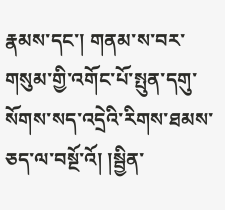རྣམས་དང་། གནམ་ས་བར་གསུམ་གྱི་འགོང་པོ་སྤུན་དགུ་སོགས་སད་འདྲེའི་རིགས་ཐམས་ཅད་ལ་བསྔོ་འོ། །སྦྱིན་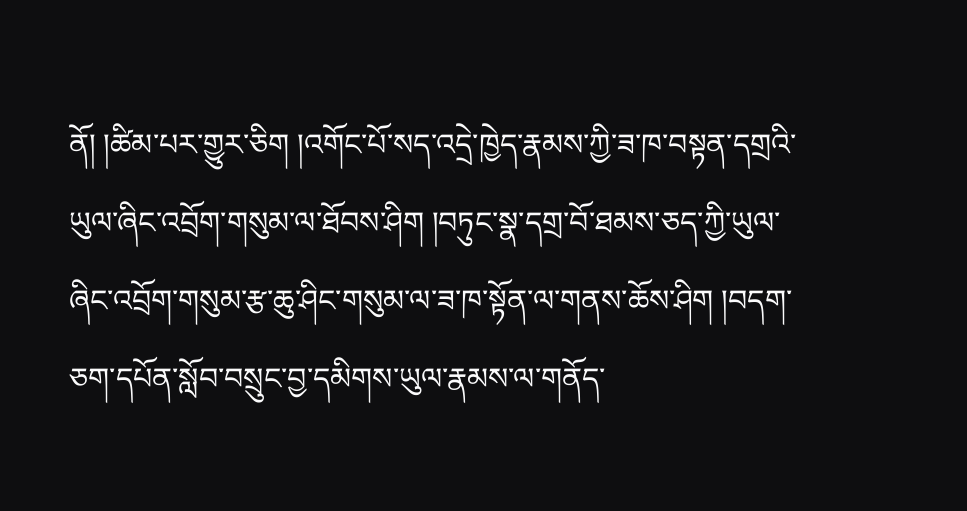ནོ། །ཚིམ་པར་གྱུར་ཅིག །འགོང་པོ་སད་འདྲེ་ཁྱེད་རྣམས་ཀྱི་ཟ་ཁ་བསྟན་དགྲའི་ཡུལ་ཞིང་འབྲོག་གསུམ་ལ་ཐོབས་ཤིག །བཏུང་སྣ་དགྲ་བོ་ཐམས་ཅད་ཀྱི་ཡུལ་ཞིང་འབྲོག་གསུམ་རྩ་ཆུ་ཤིང་གསུམ་ལ་ཟ་ཁ་སྟོན་ལ་གནས་ཆོས་ཤིག །བདག་ཅག་དཔོན་སློབ་བསྲུང་བྱ་དམིགས་ཡུལ་རྣམས་ལ་གནོད་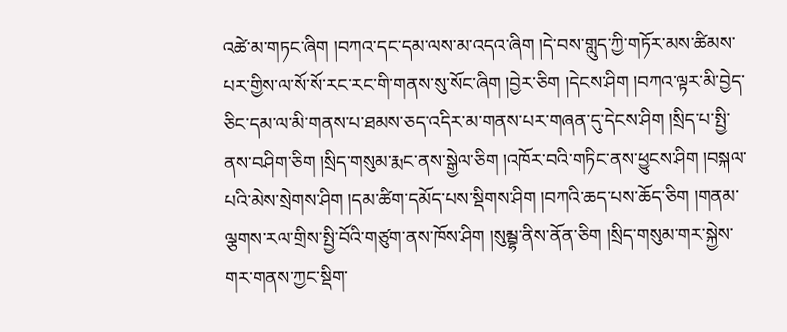འཚེ་མ་གཏང་ཞིག །བཀའ་དང་དམ་ལས་མ་འདའ་ཞིག །དེ་བས་གླུད་ཀྱི་གཏོར་མས་ཚིམས་པར་གྱིས་ལ་སོ་སོ་རང་རང་གི་གནས་སུ་སོང་ཞིག །བྱེར་ཅིག །དེངས་ཤིག །བཀའ་ལྟར་མི་བྱེད་ཅིང་དམ་ལ་མི་གནས་པ་ཐམས་ཅད་འདིར་མ་གནས་པར་གཞན་དུ་དེངས་ཤིག །སྲིད་པ་སྤྱི་ནས་བཤིག་ཅིག །སྲིད་གསུམ་རྨང་ནས་སྒྱེལ་ཅིག །འཁོར་བའི་གཏིང་ནས་ཕྱུངས་ཤིག །བསྐལ་པའི་མེས་སྲེགས་ཤིག །དམ་ཚིག་དམོད་པས་སྡིགས་ཤིག །བཀའི་ཆད་པས་ཆོད་ཅིག །གནམ་ལྕགས་རལ་གྲིས་སྤྱི་བོའི་གཙུག་ནས་ཁོས་ཤིག །སུམྦྷ་ནིས་ནོན་ཅིག །སྲིད་གསུམ་གར་སྐྱེས་གར་གནས་ཀྱང་སྡིག་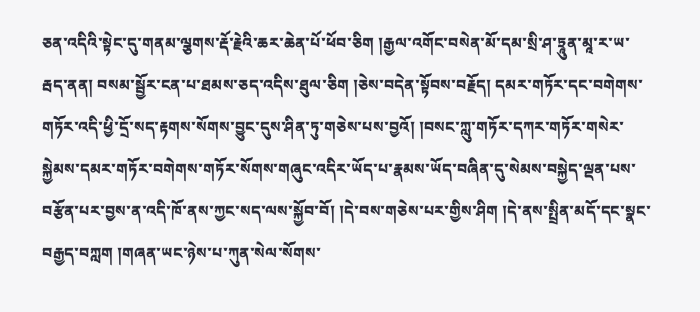ཅན་འདིའི་སྟེང་དུ་གནམ་ལྕགས་རྡོ་རྗེའི་ཆར་ཆེན་པོ་ཕོབ་ཅིག །རྒྱལ་འགོང་བསེན་མོ་དམ་སྲི་ཤ་ཏྲཱུན་མཱ་ར་ཡ་རྦད་ནན། བསམ་སྦྱོར་ངན་པ་ཐམས་ཅད་འདིས་ཐུལ་ཅིག །ཅེས་བདེན་སྟོབས་བརྗོད། དམར་གཏོར་དང་བགེགས་གཏོར་འདི་ཕྱི་དྲོ་སད་རྟགས་སོགས་བྱུང་དུས་ཤིན་ཏུ་གཅེས་པས་བྱའོ། །བསང་ཀླུ་གཏོར་དཀར་གཏོར་གསེར་སྐྱེམས་དམར་གཏོར་བགེགས་གཏོར་སོགས་གཞུང་འདིར་ཡོད་པ་རྣམས་ཡོད་བཞིན་དུ་སེམས་བསྐྱེད་ལྡན་པས་བརྩོན་པར་བྱས་ན་འདི་ཁོ་ནས་ཀྱང་སད་ལས་སྐྱོབ་བོ། །དེ་བས་གཅེས་པར་གྱིས་ཤིག །དེ་ནས་སྤྲིན་མདོ་དང་སྣང་བརྒྱད་བཀླག །གཞན་ཡང་ཉེས་པ་ཀུན་སེལ་སོགས་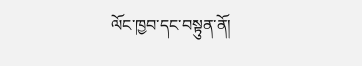ལོང་ཁྱབ་དང་བསྟུན་ནོ།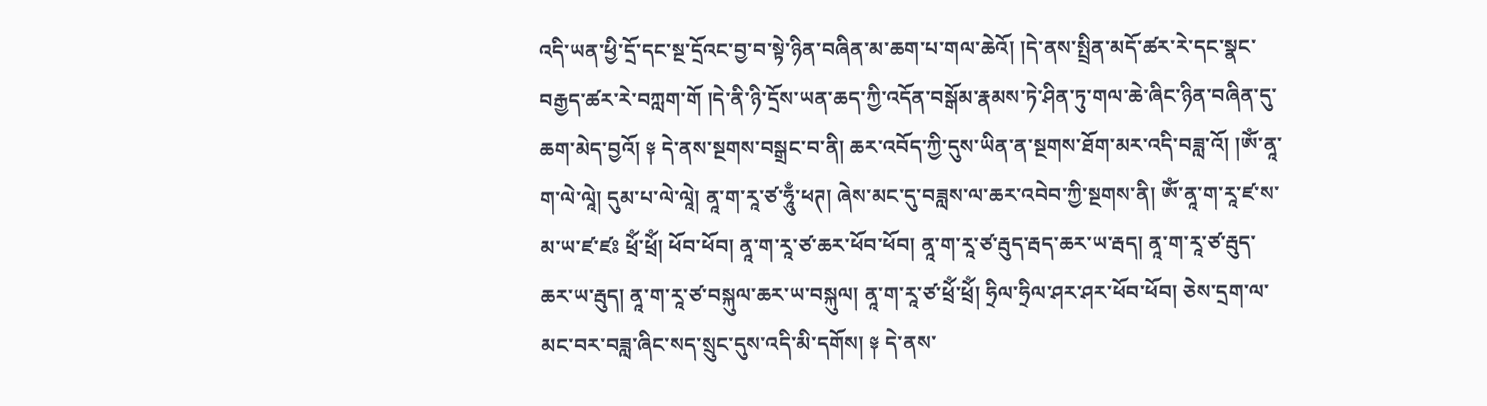འདི་ཡན་ཕྱི་དྲོ་དང་སྔ་དྲོའང་བྱ་བ་སྟེ་ཉིན་བཞིན་མ་ཆག་པ་གལ་ཆེའོ། །དེ་ནས་སྤྲིན་མདོ་ཚར་རེ་དང་སྣང་བརྒྱད་ཚར་རེ་བཀླག་གོ །དེ་ནི་ཉི་དྲོས་ཡན་ཆད་ཀྱི་འདོན་བསྒོམ་རྣམས་ཏེ་ཤིན་ཏུ་གལ་ཆེ་ཞིང་ཉིན་བཞིན་དུ་ཆག་མེད་བྱའོ། ༈ དེ་ནས་སྔགས་བསྒྲང་བ་ནི། ཆར་འབོད་ཀྱི་དུས་ཡིན་ན་སྔགས་ཐོག་མར་འདི་བཟླ་འོ། །ཨོཾ་ནཱ་ག་ལེ་ལཱེ། དུམ་པ་ལེ་ལཱེ། ནཱ་ག་རཱ་ཙ་ཧཱུྃ་ཕཊ། ཞེས་མང་དུ་བཟླས་ལ་ཆར་འབེབ་ཀྱི་སྔགས་ནི། ཨོཾ་ནཱ་ག་རཱ་ཛ་ས་མ་ཡ་ཛ་ཛཿ ཕྲོཾ་ཕྲོཾ། ཕོབ་ཕོབ། ནཱ་ག་རཱ་ཙ་ཆར་ཕོབ་ཕོབ། ནཱ་ག་རཱ་ཙ་རྦུད་རྦད་ཆར་ཡ་རྦད། ནཱ་ག་རཱ་ཙ་རྦུད་ཆར་ཡ་རྦུད། ནཱ་ག་རཱ་ཙ་བསྐུལ་ཆར་ཡ་བསྐུལ། ནཱ་ག་རཱ་ཙ་ཕྲོཾ་ཕྲོཾ། ཧྲིལ་ཧྲིལ་ཤར་ཤར་ཕོབ་ཕོབ། ཅེས་དྲག་ལ་མང་བར་བཟླ་ཞིང་སད་སྲུང་དུས་འདི་མི་དགོས། ༈ དེ་ནས་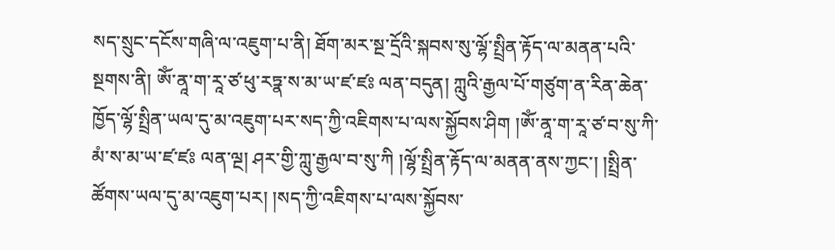སད་སྲུང་དངོས་གཞི་ལ་འཇུག་པ་ནི། ཐོག་མར་སྔ་དྲོའི་སྐབས་སུ་ལྷོ་སྤྲིན་རྟོད་ལ་མནན་པའི་སྔགས་ནི། ཨོཾ་ནཱ་ག་རཱ་ཙ་ཕུ་རཏྣ་ས་མ་ཡ་ཛ་ཛཿ ལན་བདུན། ཀླུའི་རྒྱལ་པོ་གཙུག་ན་རིན་ཆེན་ཁྱོད་ལྷོ་སྤྲིན་ཡལ་དུ་མ་འཇུག་པར་སད་ཀྱི་འཇིགས་པ་ལས་སྐྱོབས་ཤིག །ཨོཾ་ནཱ་ག་རཱ་ཙ་བ་སུ་ཀི་མཾ་ས་མ་ཡ་ཛ་ཛཿ ལན་ལྔ། ཤར་གྱི་ཀླུ་རྒྱལ་བ་སུ་ཀི །ལྷོ་སྤྲིན་རྟོད་ལ་མནན་ནས་ཀྱང་། །སྤྲིན་ཚོགས་ཡལ་དུ་མ་འཇུག་པར། །སད་ཀྱི་འཇིགས་པ་ལས་སྐྱོབས་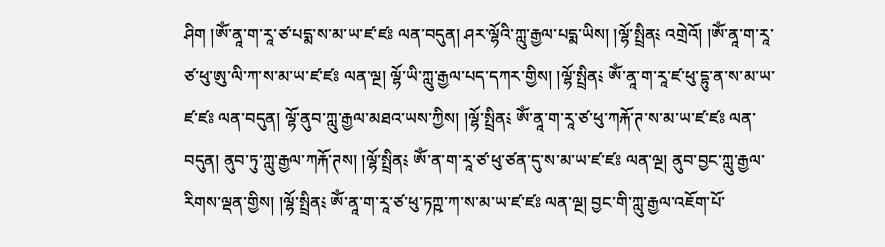ཤིག །ཨོཾ་ནཱ་ག་རཱ་ཙ་པདྨ་ས་མ་ཡ་ཛ་ཛཿ ལན་བདུན། ཤར་ལྷོའི་ཀླུ་རྒྱལ་པདྨ་ཡིས། །ལྷོ་སྤྲིན༴ འགྲེའོ། །ཨོཾ་ནཱ་ག་རཱ་ཙ་ཕུ་ཨུ་ལི་ཀ་ས་མ་ཡ་ཛ་ཛཿ ལན་ལྔ། ལྷོ་ཡི་ཀླུ་རྒྱལ་པད་དཀར་གྱིས། །ལྷོ་སྤྲིན༴ ཨོཾ་ནཱ་ག་རཱ་ཛ་ཕུ་དྷུ་ན་ས་མ་ཡ་ཛ་ཛཿ ལན་བདུན། ལྷོ་ནུབ་ཀླུ་རྒྱལ་མཐའ་ཡས་ཀྱིས། །ལྷོ་སྤྲིན༴ ཨོཾ་ནཱ་ག་རཱ་ཙ་ཕུ་ཀརྐོ་ཊ་ས་མ་ཡ་ཛ་ཛཿ ལན་བདུན། ནུབ་ཏུ་ཀླུ་རྒྱལ་ཀརྐོ་ཊས། །ལྷོ་སྤྲིན༴ ཨོཾ་ན་ག་རཱ་ཙ་ཕུ་ཙན་དུ་ས་མ་ཡ་ཛ་ཛཿ ལན་ལྔ། ནུབ་བྱང་ཀླུ་རྒྱལ་རིགས་ལྡན་གྱིས། །ལྷོ་སྤྲིན༴ ཨོཾ་ནཱ་ག་རཱ་ཙ་ཕུ་ཏཀྵ་ཀ་ས་མ་ཡ་ཛ་ཛཿ ལན་ལྔ། བྱང་གི་ཀླུ་རྒྱལ་འཇོག་པོ་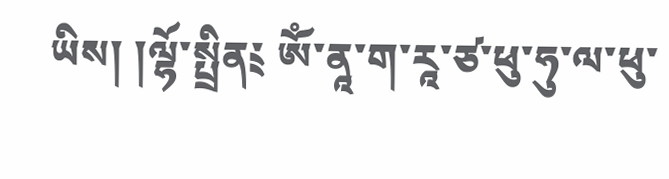ཡིས། །ལྷོ་སྤྲིན༴ ཨོཾ་ནཱ་ག་རཱ་ཙ་ཕུ་ཧུ་ལ་ཕུ་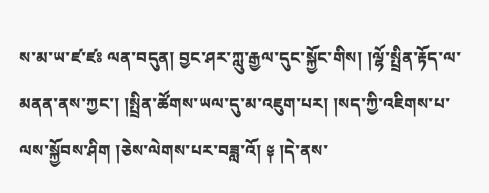ས་མ་ཡ་ཛ་ཛཿ ལན་བདུན། བྱང་ཤར་ཀླུ་རྒྱལ་དུང་སྐྱོང་གིས། །ལྷོ་སྤྲིན་རྟོད་ལ་མནན་ནས་ཀྱང་། །སྤྲིན་ཚོགས་ཡལ་དུ་མ་འཇུག་པར། །སད་ཀྱི་འཇིགས་པ་ལས་སྐྱོབས་ཤིག །ཅེས་ལེགས་པར་བཟླ་འོ། ༈ །དེ་ནས་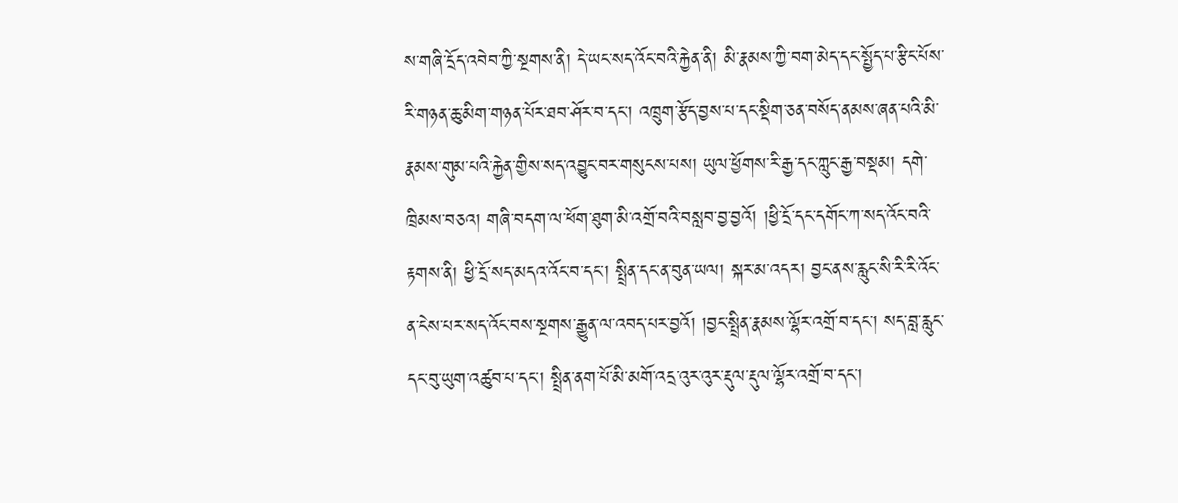ས་གཞི་དྲོད་འབེབ་ཀྱི་སྔགས་ནི། དེ་ཡང་སད་འོང་བའི་རྐྱེན་ནི། མི་རྣམས་ཀྱི་བག་མེད་དང་སྤྱོད་པ་རྩིང་པོས་རི་གཉན་ཆུ་མིག་གཉན་པོར་ཐབ་ཤོར་བ་དང་། འཁྲུག་རྩོད་བྱས་པ་དང་སྡིག་ཅན་བསོད་ནམས་ཞན་པའི་མི་རྣམས་གུམ་པའི་རྐྱེན་གྱིས་སད་འབྱུང་བར་གསུངས་པས། ཡུལ་ཕྱོགས་རི་རྒྱ་དང་ཀླུང་རྒྱ་བསྡམ། དགེ་ཁྲིམས་བཅའ། གཞི་བདག་ལ་ཕོག་ཐུག་མི་འགྲོ་བའི་བསླབ་བྱ་བྱའོ། །ཕྱི་དྲོ་དང་དགོང་ཀ་སད་འོང་བའི་རྟགས་ནི། ཕྱི་དྲོ་སད་མདའ་འོང་བ་དང་། སྤྲིན་དང་ན་བུན་ཡལ། སྐར་མ་འདར། བྱང་ནས་རླུང་སི་རི་རི་འོང་ན་ངེས་པར་སད་འོང་བས་སྔགས་རྒྱུན་ལ་འབད་པར་བྱའོ། །བྱང་སྤྲིན་རྣམས་ལྷོར་འགྲོ་བ་དང་། སད་བླ་རླུང་དང་བུ་ཡུག་འཚུབ་པ་དང་། སྤྲིན་ནག་པོ་མི་མགོ་འདྲ་འུར་འུར་རྡུལ་རྡུལ་ལྷོར་འགྲོ་བ་དང་།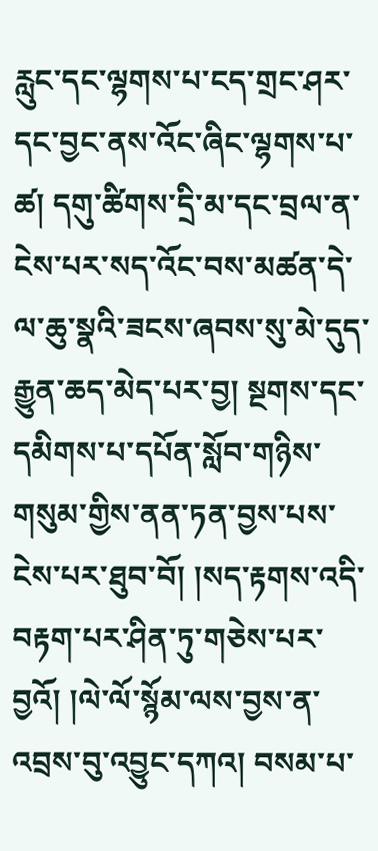རླུང་དང་ལྷགས་པ་ངད་གྲང་ཤར་དང་བྱང་ནས་འོང་ཞིང་ལྷགས་པ་ཚ། དགུ་ཚིགས་དྲི་མ་དང་བྲལ་ན་ངེས་པར་སད་འོང་བས་མཚན་དེ་ལ་ཆུ་སྣའི་ཟངས་ཞབས་སུ་མེ་དུད་རྒྱུན་ཆད་མེད་པར་བྱ། སྔགས་དང་དམིགས་པ་དཔོན་སློབ་གཉིས་གསུམ་གྱིས་ནན་ཏན་བྱས་པས་ངེས་པར་ཐུབ་བོ། །སད་རྟགས་འདི་བརྟག་པར་ཤིན་ཏུ་གཅེས་པར་བྱའོ། །ལེ་ལོ་སྙོམ་ལས་བྱས་ན་འབྲས་བུ་འབྱུང་དཀའ། བསམ་པ་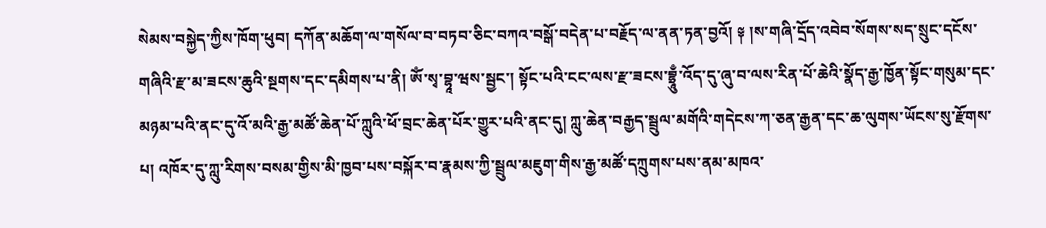སེམས་བསྐྱེད་ཀྱིས་ཁོག་ཕུབ། དཀོན་མཆོག་ལ་གསོལ་བ་བཏབ་ཅིང་བཀའ་བསྒོ་བདེན་པ་བརྗོད་ལ་ནན་ཏན་བྱའོ། ༈ །ས་གཞི་དྲོད་འབེབ་སོགས་སད་སྲུང་དངོས་གཞིའི་རྫ་མ་ཟངས་ཆུའི་སྔགས་དང་དམིགས་པ་ནི། ཨོཾ་སྭ་བྷཱ་ཝས་སྦྱང་། སྟོང་པའི་ངང་ལས་རྫ་ཟངས་བྷྲཱུྃ་འོད་དུ་ཞུ་བ་ལས་རིན་པོ་ཆེའི་སྣོད་རྒྱ་ཁྱོན་སྟོང་གསུམ་དང་མཉམ་པའི་ནང་དུ་འོ་མའི་རྒྱ་མཚོ་ཆེན་པོ་ཀླུའི་ཕོ་བྲང་ཆེན་པོར་གྱུར་པའི་ནང་དུ། ཀླུ་ཆེན་བརྒྱད་སྦྲུལ་མགོའི་གདེངས་ཀ་ཅན་རྒྱན་དང་ཆ་ལུགས་ཡོངས་སུ་རྫོགས་པ། འཁོར་དུ་ཀླུ་རིགས་བསམ་གྱིས་མི་ཁྱབ་པས་བསྐོར་བ་རྣམས་ཀྱི་སྦྲུལ་མཇུག་གིས་རྒྱ་མཚོ་དཀྲུགས་པས་ནམ་མཁའ་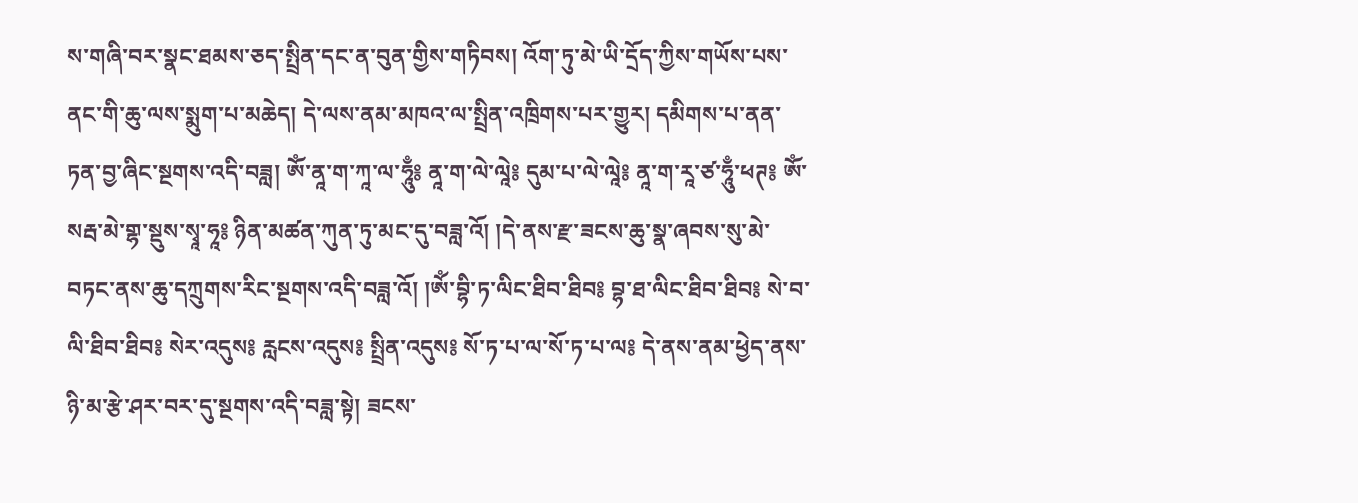ས་གཞི་བར་སྣང་ཐམས་ཅད་སྤྲིན་དང་ན་བུན་གྱིས་གཏིབས། འོག་ཏུ་མེ་ཡི་དྲོད་ཀྱིས་གཡོས་པས་ནང་གི་ཆུ་ལས་སྨུག་པ་མཆེད། དེ་ལས་ནམ་མཁའ་ལ་སྤྲིན་འཁྲིགས་པར་གྱུར། དམིགས་པ་ནན་ཏན་བྱ་ཞིང་སྔགས་འདི་བཟླ། ཨོཾ་ནཱ་ག་ཀཱ་ལ་ཧཱུྃ༔ ནཱ་ག་ལེ་ལཱེ༔ དུམ་པ་ལེ་ལཱེ༔ ནཱ་ག་རཱ་ཙ་ཧཱུྃ་ཕཊ༔ ཨོཾ་སརྦ་མེ་གྷ་སྡུས་སྭཱ་ཧཱ༔ ཉིན་མཚན་ཀུན་ཏུ་མང་དུ་བཟླ་འོ། །དེ་ནས་རྫ་ཟངས་ཆུ་སྣ་ཞབས་སུ་མེ་བཏང་ནས་ཆུ་དཀྲུགས་རིང་སྔགས་འདི་བཟླ་འོ། །ཨོཾ་བྷི་ཏ་ལིང་ཐིབ་ཐིབ༔ བྷ་ཐ་ལིང་ཐིབ་ཐིབ༔ སེ་བ་ལི་ཐིབ་ཐིབ༔ སེར་འདུས༔ རླངས་འདུས༔ སྤྲིན་འདུས༔ སོ་ཏ་པ་ལ་སོ་ཏ་པ་ལ༔ དེ་ནས་ནམ་ཕྱེད་ནས་ཉི་མ་རྩེ་ཤར་བར་དུ་སྔགས་འདི་བཟླ་སྟེ། ཟངས་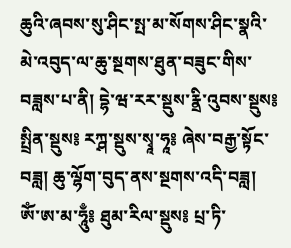ཆུའི་ཞབས་སུ་ཤིང་སྤ་མ་སོགས་ཤིང་སྣའི་མེ་འབུད་ལ་ཆུ་སྔགས་ཐུན་བཟུང་གིས་བཟླས་པ་ནི། དྷེ་ཝ་རར་སྡུས་རྣྲི་འུབས་སྡུས༔ སྤྲིན་སྡུས༔ རཀྴ་སྡུས་སྭཱ་ཧཱ༔ ཞེས་བརྒྱ་སྟོང་བཟླ། ཆུ་ལྷོག་བུད་ནས་སྔགས་འདི་བཟླ། ཨོཾ་ཨ་མ་ཧཱུྃ༔ ཐུམ་རིལ་སྡུས༔ པྲ་ཏི་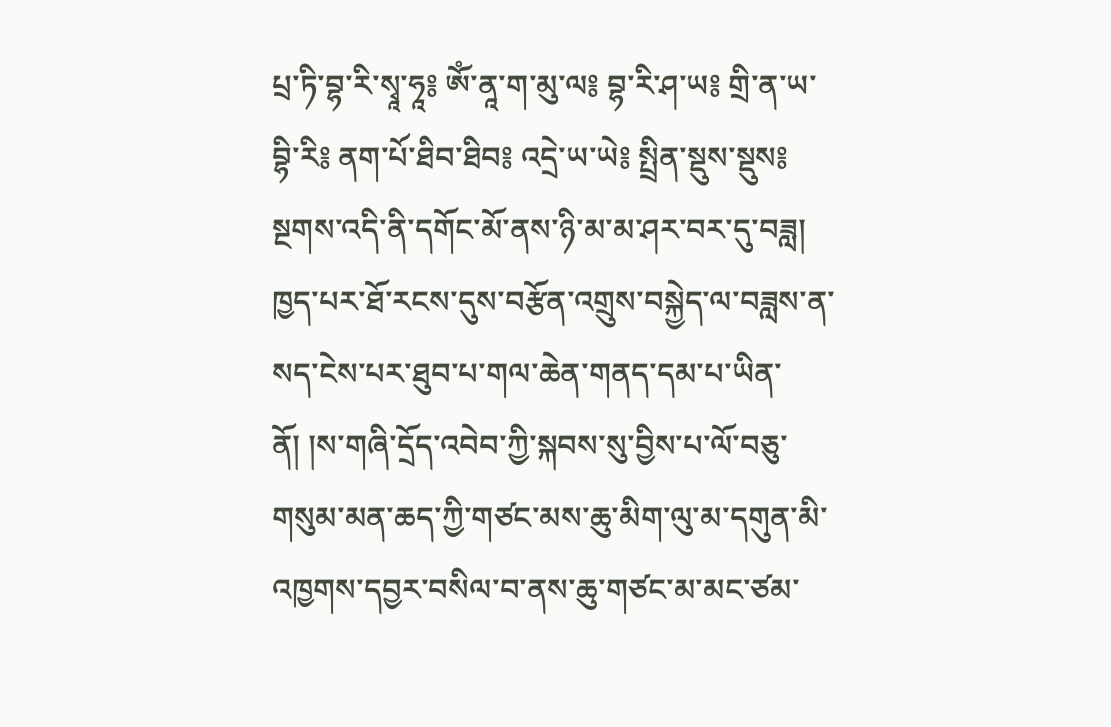པྲ་ཏི་བྷ་རི་སྭཱ་ཧཱ༔ ཨོཾ་ནཱ་ག་མུ་ལ༔ བྷ་རི་ཤ་ཡ༔ གྲི་ན་ཡ་བྷི་རི༔ ནག་པོ་ཐིབ་ཐིབ༔ འདྲེ་ཡ་ཡེ༔ སྤྲིན་སྡུས་སྡུས༔ སྔགས་འདི་ནི་དགོང་མོ་ནས་ཉི་མ་མ་ཤར་བར་དུ་བཟླ། ཁྱད་པར་ཐོ་རངས་དུས་བརྩོན་འགྲུས་བསྐྱེད་ལ་བཟླས་ན་སད་ངེས་པར་ཐུབ་པ་གལ་ཆེན་གནད་དམ་པ་ཡིན་ནོ། །ས་གཞི་དྲོད་འབེབ་ཀྱི་སྐབས་སུ་བྱིས་པ་ལོ་བཅུ་གསུམ་མན་ཆད་ཀྱི་གཙང་མས་ཆུ་མིག་ལུ་མ་དགུན་མི་འཁྱགས་དབྱར་བསིལ་བ་ནས་ཆུ་གཙང་མ་མང་ཙམ་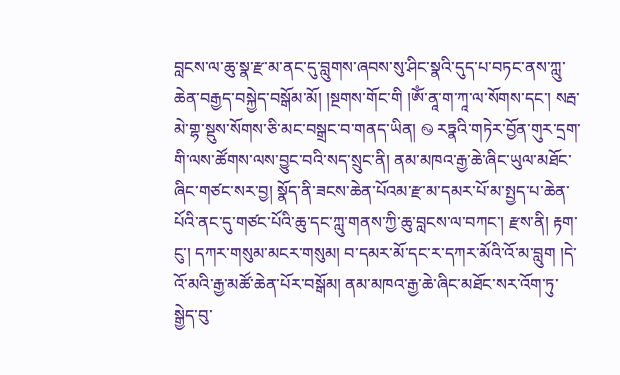བླངས་ལ་ཆུ་སྣ་རྫ་མ་ནང་དུ་བླུགས་ཞབས་སུ་ཤིང་སྣའི་དུད་པ་བཏང་ནས་ཀླུ་ཆེན་བརྒྱད་བསྐྱེད་བསྒོམ་མོ། །སྔགས་གོང་གི །ཨོཾ་ནཱ་ག་ཀཱ་ལ་སོགས་དང་། སརྦ་མེ་གྷ་སྡུས་སོགས་ཅི་མང་བསྒྲང་བ་གནད་ཡིན། ࿊ རཏྣའི་གཏེར་བྱོན་གུར་དྲག་གི་ལས་ཚོགས་ལས་བྱུང་བའི་སད་སྲུང་ནི། ནམ་མཁའ་རྒྱ་ཆེ་ཞིང་ཡུལ་མཐོང་ཞིང་གཙང་སར་བྱ། སྣོད་ནི་ཟངས་ཆེན་པོའམ་རྫ་མ་དམར་པོ་མ་སྤྱད་པ་ཆེན་པོའི་ནང་དུ་གཙང་པོའི་ཆུ་དང་ཀླུ་གནས་ཀྱི་ཆུ་བླངས་ལ་བཀང་། རྫས་ནི། རྟག་ངུ་། དཀར་གསུམ་མངར་གསུམ། བ་དམར་མོ་དང་ར་དཀར་མོའི་འོ་མ་བླུག །དེ་འོ་མའི་རྒྱ་མཚོ་ཆེན་པོར་བསྒོམ། ནམ་མཁའ་རྒྱ་ཆེ་ཞིང་མཐོང་སར་འོག་ཏུ་སྒྱེད་བུ་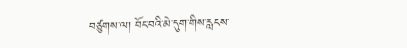བཙུགས་ལ། བོང་བའི་མེ་དུག་གིས་རླངས་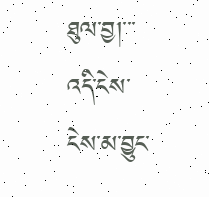ཐུལ་བྱ།་་་འདི་ངེས་ངེས་མ་བྱུང་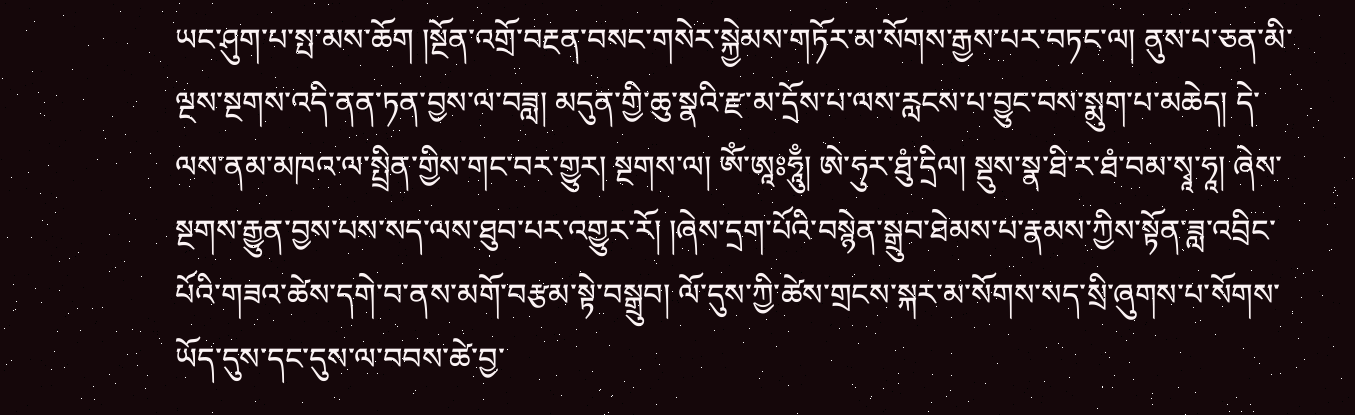ཡང་ཤུག་པ་སྤ་མས་ཆོག །སྔོན་འགྲོ་བརྔན་བསང་གསེར་སྐྱེམས་གཏོར་མ་སོགས་རྒྱས་པར་བཏང་ལ། ནུས་པ་ཅན་མི་ལྔས་སྔགས་འདི་ནན་ཏན་བྱས་ལ་བཟླ། མདུན་གྱི་ཆུ་སྣའི་རྫ་མ་དྲོས་པ་ལས་རླངས་པ་བྱུང་བས་སྨུག་པ་མཆེད། དེ་ལས་ནམ་མཁའ་ལ་སྤྲིན་གྱིས་གང་བར་གྱུར། སྔགས་ལ། ཨོཾ་ཨཱཿཧཱུྃ། ཨེ་ཧུར་ཐུཾ་དྲིལ། སྡུས་སྣ་ཐི་ར་ཐཾ་བམ་སྭཱ་ཧཱ། ཞེས་སྔགས་རྒྱུན་བྱས་པས་སད་ལས་ཐུབ་པར་འགྱུར་རོ། །ཞེས་དྲག་པོའི་བསྙེན་སྒྲུབ་ཐེམས་པ་རྣམས་ཀྱིས་སྟོན་ཟླ་འབྲིང་པོའི་གཟའ་ཚེས་དགེ་བ་ནས་མགོ་བརྩམ་སྟེ་བསྒྲུབ། ལོ་དུས་ཀྱི་ཚེས་གྲངས་སྐར་མ་སོགས་སད་སྲི་ཞུགས་པ་སོགས་ཡོད་དུས་དང་དུས་ལ་བབས་ཚེ་བྱ་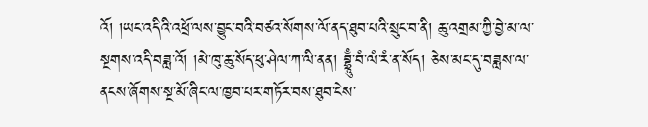འོ། །ཡང་འདིའི་འཕྲོ་ལས་བྱུང་བའི་བཙའ་སོགས་ལོ་ནད་ཐུབ་པའི་སྲུང་བ་ནི། ཆུ་འགྲམ་ཀྱི་བྱེ་མ་ལ་སྔགས་འདི་བཟླ་འོ། །མེ་ཁུ་ཆུ་སོད་ཕུ་ཤེལ་ཀ་ལི་ནན། བྷྲཱུྃ་བཾ་ལཾ་རཾ་ན་སོད། ཅེས་མང་དུ་བཟླས་ལ་ནངས་ཞོགས་སྔ་མོ་ཞིང་ལ་ཁྱབ་པར་གཏོར་བས་ཐུབ་ངེས་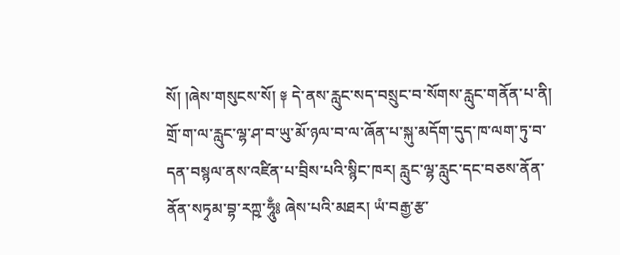སོ། །ཞེས་གསུངས་སོ། ༈ དེ་ནས་རླུང་སད་བསྲུང་བ་སོགས་རླུང་གནོན་པ་ནི། གྲོ་ག་ལ་རླུང་ལྷ་ཤ་བ་ཡུ་མོ་ཉལ་བ་ལ་ཞོན་པ་སྐུ་མདོག་དུད་ཁ་ལག་ཏུ་བ་དན་བསྙལ་ནས་འཛིན་པ་བྲིས་པའི་སྙིང་ཁར། རླུང་ལྷ་རླུང་དང་བཅས་ནོན་ནོན་སཏྭམ་བྷ་རཀྵ་ཧཱུྃ༔ ཞེས་པའི་མཐར། ཡཾ་བརྒྱ་རྩ་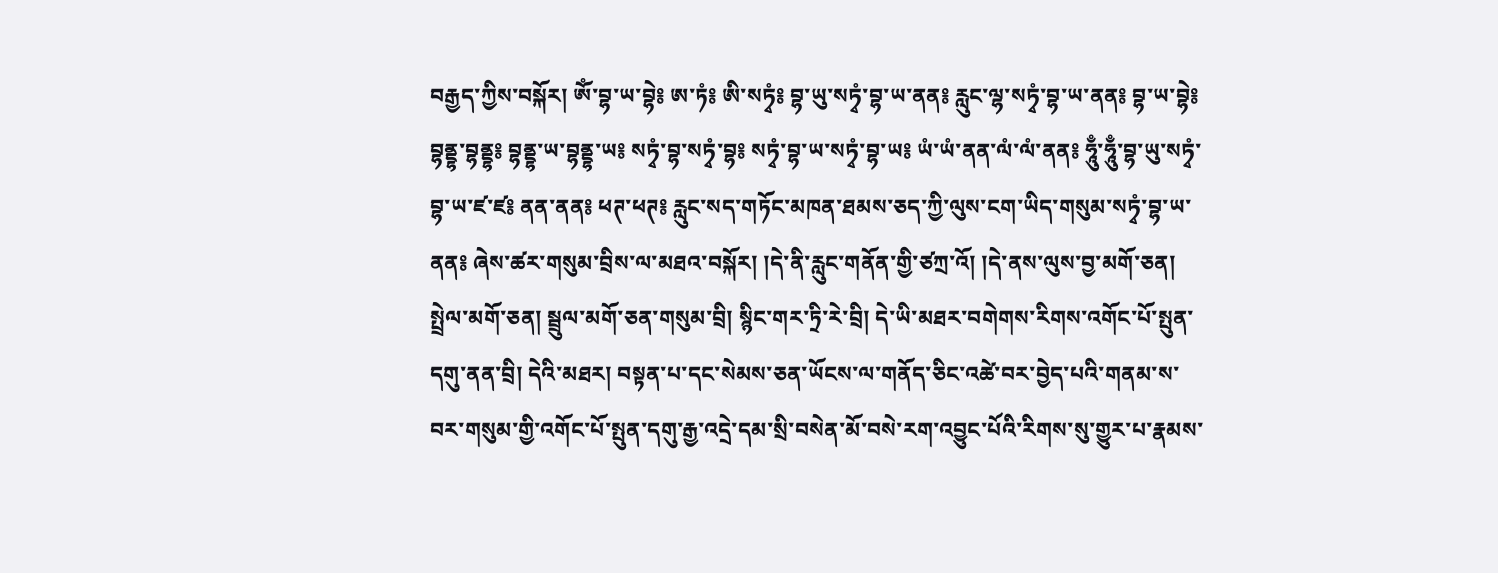བརྒྱད་ཀྱིས་བསྐོར། ཨོཾ་བྷ་ཡ་བྷེ༔ ཨ་ཏཾ༔ ཨི་སཏྭཾ༔ བྷ་ཡུ་སཏྭཾ་བྷ་ཡ་ནན༔ རླུང་ལྷ་སཏྭཾ་བྷ་ཡ་ནན༔ བྷ་ཡ་བྷེ༔ བྷནྡྷ་བྷནྡྷ༔ བྷནྡྷ་ཡ་བྷནྡྷ་ཡ༔ སཏྭཾ་བྷ་སཏྭཾ་བྷ༔ སཏྭཾ་བྷ་ཡ་སཏྭཾ་བྷ་ཡ༔ ཡཾ་ཡཾ་ནན་ལཾ་ལཾ་ནན༔ ཧཱུྃ་ཧཱུྃ་བྷ་ཡུ་སཏྭཾ་བྷ་ཡ་ཛ་ཛ༔ ནན་ནན༔ ཕཊ་ཕཊ༔ རླུང་སད་གཏོང་མཁན་ཐམས་ཅད་ཀྱི་ལུས་ངག་ཡིད་གསུམ་སཏྭཾ་བྷ་ཡ་ནན༔ ཞེས་ཚར་གསུམ་བྲིས་ལ་མཐའ་བསྐོར། །དེ་ནི་རླུང་གནོན་གྱི་ཙཀྲ་འོ། །དེ་ནས་ལུས་བྱ་མགོ་ཅན། སྤྲེལ་མགོ་ཅན། སྦྲུལ་མགོ་ཅན་གསུམ་བྲི། སྙིང་གར་ཏྲི་རེ་བྲི། དེ་ཡི་མཐར་བགེགས་རིགས་འགོང་པོ་སྤུན་དགུ་ནན་བྲི། དེའི་མཐར། བསྟན་པ་དང་སེམས་ཅན་ཡོངས་ལ་གནོད་ཅིང་འཚེ་བར་བྱེད་པའི་གནམ་ས་བར་གསུམ་གྱི་འགོང་པོ་སྤུན་དགུ་རྒྱ་འདྲེ་དམ་སྲི་བསེན་མོ་བསེ་རག་འབྱུང་པོའི་རིགས་སུ་གྱུར་པ་རྣམས་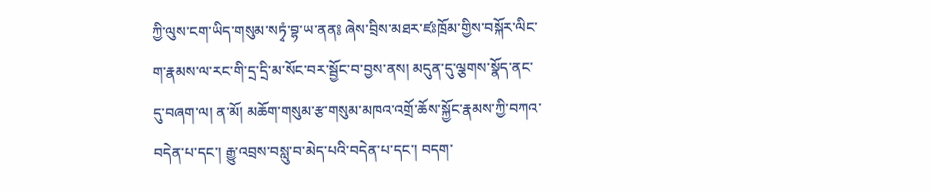ཀྱི་ལུས་ངག་ཡིད་གསུམ་སཏྭཾ་བྷ་ཡ་ནན༔ ཞེས་བྲིས་མཐར་ཛཿཁྲོམ་གྱིས་བསྐོར་ལིང་ག་རྣམས་ལ་རང་གི་དྲ་དྲི་མ་སོང་བར་སྦྱོང་བ་བྱས་ནས། མདུན་དུ་ལྕགས་སྣོད་ནང་དུ་བཞག་ལ། ན་མོ། མཆོག་གསུམ་རྩ་གསུམ་མཁའ་འགྲོ་ཆོས་སྐྱོང་རྣམས་ཀྱི་བཀའ་བདེན་པ་དང་། རྒྱུ་འབྲས་བསླུ་བ་མེད་པའི་བདེན་པ་དང་། བདག་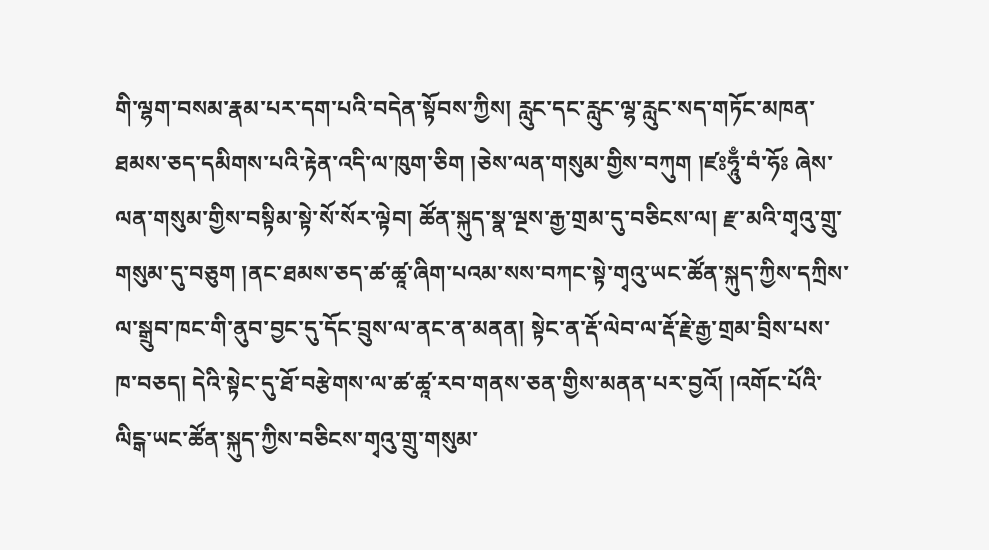གི་ལྷག་བསམ་རྣམ་པར་དག་པའི་བདེན་སྟོབས་ཀྱིས། རླུང་དང་རླུང་ལྷ་རླུང་སད་གཏོང་མཁན་ཐམས་ཅད་དམིགས་པའི་རྟེན་འདི་ལ་ཁུག་ཅིག །ཅེས་ལན་གསུམ་གྱིས་བཀུག །ཛཿཧཱུྃ་བཾ་ཧོཿ ཞེས་ལན་གསུམ་གྱིས་བསྟིམ་སྟེ་སོ་སོར་ལྟེབ། ཚོན་སྐུད་སྣ་ལྔས་རྒྱ་གྲམ་དུ་བཅིངས་ལ། རྫ་མའི་གྭའུ་གྲུ་གསུམ་དུ་བཅུག །ནང་ཐམས་ཅད་ཚ་ཚཱ་ཞིག་པའམ་སས་བཀང་སྟེ་གྭའུ་ཡང་ཚོན་སྐུད་ཀྱིས་དཀྲིས་ལ་སྒྲུབ་ཁང་གི་ནུབ་བྱང་དུ་དོང་བྲུས་ལ་ནང་ན་མནན། སྟེང་ན་རྡོ་ལེབ་ལ་རྡོ་རྗེ་རྒྱ་གྲམ་བྲིས་པས་ཁ་བཅད། དེའི་སྟེང་དུ་ཐོ་བརྩེགས་ལ་ཚ་ཚཱ་རབ་གནས་ཅན་གྱིས་མནན་པར་བྱའོ། །འགོང་པོའི་ལིངྒ་ཡང་ཚོན་སྐུད་ཀྱིས་བཅིངས་གྭའུ་གྲུ་གསུམ་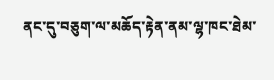ནང་དུ་བཅུག་ལ་མཆོད་རྟེན་ནམ་ལྷ་ཁང་ཐེམ་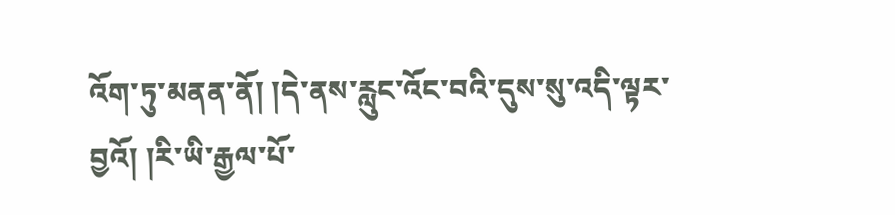འོག་ཏུ་མནན་ནོ། །དེ་ནས་རླུང་འོང་བའི་དུས་སུ་འདི་ལྟར་བྱའོ། །རི་ཡི་རྒྱལ་པོ་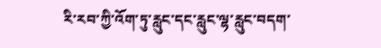རི་རབ་ཀྱི་འོག་ཏུ་རླུང་དང་རླུང་ལྷ་རླུང་བདག་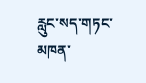རླུང་སད་གཏང་མཁན་